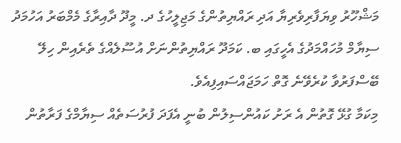މަޝްހޫރު ވިޔަފާރިވެރިޔާ އަދި ރައްޔިތުންގެ މަޖިލީހުގެ ދ. މީދޫ ދާއިރާގެ މެމްބަރު އަހުމަދު ސިޔާމް މުހައްމަދުގެ އެހީގައި ބ. ކަމަދޫ ރައްޔިތުންނަށް އުސޫލެއްގެ ތެރެއިން ހިލޭ ބޭސްފަރުވާ ކުރެވޭނެ ގޮތް ހަމަޖައްސައިފިއެވެ.
މިކަމާ ގުޅޭ ގޮތުން އެ ރަށު ކައުންސިލުން ބުނީ އެފަދަ ފުރުސަތެއް ސިޔާމްގެ ފަރާތުން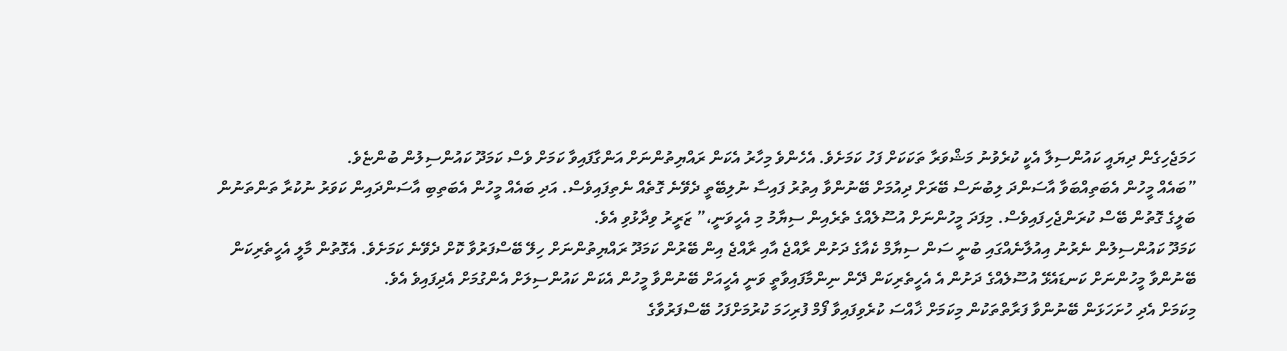ހަމަޖެހިގެން ދިޔައީ ކައުންސިލާ އެކީ ކުރެވުނު މަޝްވަރާ ތަކަކަށް ފަހު ކަމަށެވެ. އެހެންވެ މިހާރު އެކަން ރައްޔިތުންނަށް އަންގާފައިވާ ކަމަށް ވެސް ކަމަދޫ ކައުންސިލުން ބުންޏެވެ.
”ބައެއް މީހުން އެބަތިއްބަވާ އާސަންދަ ލިބުނަސް ބޭރަށް ދިއުމަށް ބޭނުންވާ އިތުރު ފައިސާ ނުލިބޭތީ ދެވޭނެ ގޮތެއް ނެތިފައިވެސް. އަދި ބައެއް މީހުން އެބަތިބި އާސަންދައިން ކަވަރު ނުކުރާ ތަންތަނުން ބަލީގެ ގޮތުން ބޭސް ކުރަންޖެހިފައިވެސް. މިފަދަ މީހުންނަށް އުސޫލެއްގެ ތެރެއިން ސިޔާމު މި އެހީވަނީ،” ޒަރީރު ވިދާޅުވި އެވެ.
ކަމަދޫ ކައުންސިލުން ނެރުނު އިއުލާނެއްގައި ބުނީ ސަން ސިޔާމް ކެއާގެ ދަށުން ރާއްޖެ އާއި ރާއްޖެ އިން ބޭރުން ކަމަދޫ ރައްޔިތުންނަށް ހިލޭ ބޭސްފަރުވާ ކޮށް ދެވޭނެ ކަމަށެވެ. އެގޮތުން މާލީ އެހީތެރިކަން ބޭނުންވާ މީހުންނަށް ކަނޑައެޅޭ އުސޫލެއްގެ ދަށުން އެ އެހީތެރިކަން ދޭން ނިންމާފައިވާތީ ވަނީ އެހީއަށް ބޭނުންވާ މީހުން އެކަން ކައުންސިލަށް އެންގުމަށް އެދިފައިވެ އެވެ.
މިކަމަށް އެދި ހުށަހަޅަން ބޭނުންވާ ފަރާތްތަކުން މިކަމަށް ޚާއްސަ ކުރެވިފައިވާ ފޯމް ފުރިހަމަ ކުރުމަށްފަހު ބޭސްފަރުވާގެ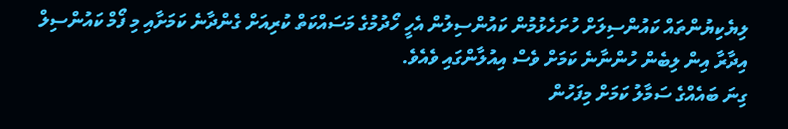ލިޔެކިޔުންތައް ކައުންސިލަށް ހުށަހެޅުމުން ކައުންސިލުން އެހީ ހޯދުމުގެ މަސައްކަތް ކުރިއަށް ގެންދާނެ ކަމަށާއި މި ފޯމް ކައުންސިލް އިދާރާ އިން ލިބެން ހުންނާނެ ކަމަށް ވެސް އިއުލާންގައި ވެއެވެ.
ގިނަ ބައެއްގެ ސަމާލު ކަމަށް މިފަހުން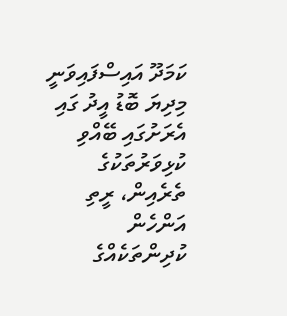ކަމަދޫ އައިސްފައިވަނީ މިދިޔަ ބޮޑު އީދު ގައި އެރަށުގައި ބޭއްވި ކުޅިވަރުތަކުގެ ތެރެއިން، ރީތި އަންހެން ކުދިންތަކެއްގެ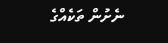ނެށުން ތަކެއްގެ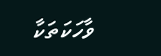ވާހަކަތަކާ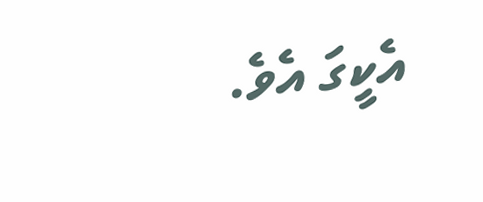އެކީގަ އެވެ.